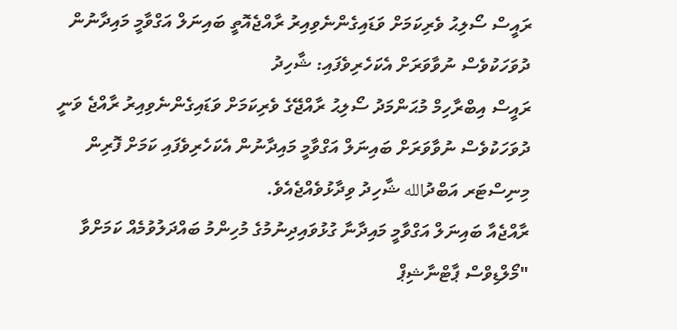ރައީސް ސޯލިޙު ވެރިކަމަށް ވަޑައިގެންނެވިއިރު ރާއްޖެއޮތީ ބައިނަލް އަގްވާމީ މައިދާނުން ދުވަހަކުވެސް ނުވާވަރަށް އެކަހެރިވެފައި: ޝާހިދު
ރައީސް އިބްރާހިމް މުޙަންމަދު ސޯލިޙު ރާއްޖޭގެ ވެރިކަމަށް ވަޑައިގެންނެވިއިރު ރާއްޖެ ވަނީ ދުވަހަކުވެސް ނުވާވަރަށް ބައިނަލް އަގްވާމީ މައިދާނުން އެކަހެރިވެފައި ކަމަށް ފޮރިން މިނިސްޓަރ އަބްދުالله ޝާހިދު ވިދާޅުވެއްޖެއެވެ.
ރާއްޖެއާ ބައިނަލް އަގްވާމީ މައިދާނާ ގުޅުވައިދިނުމުގެ މުހިންމު ބައްދަލުވުމެއް ކަމަށްވާ "މޯލްޑިވްސް ޕާޓްނާޝިޕް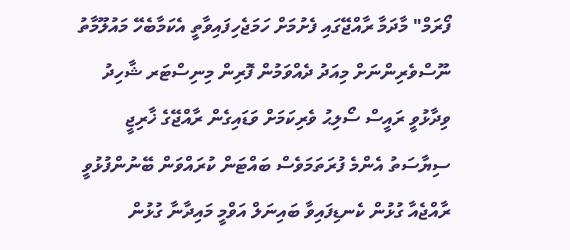ފޯރަމް" މާދަމާ ރާއްޖޭގައި ފެށުމަށް ހަމަޖެހިފައިވާތީ އެކަމާބެހޭ މައުލޫމާތު ނޫސްވެރިންނަށް މިއަދު ދެއްވަމުން ފޮރިން މިނިސްޓަރ ޝާހިދު ވިދާޅުވީ ރައީސް ސޯލިޙު ވެރިކަމަށް ވަޑައިގެން ރާއްޖޭގެ ޚާރިޖީ ސިޔާސަތު އެންމެ ފުރަތަމަވެސް ބައްޓަން ކުރައްވަން ބޭނުންފުޅުވީ ރާއްޖެއާ ގުޅުން ކެނޑިފައިވާ ބައިނަލް އަވްމީ މައިދާނާ ގުޅުން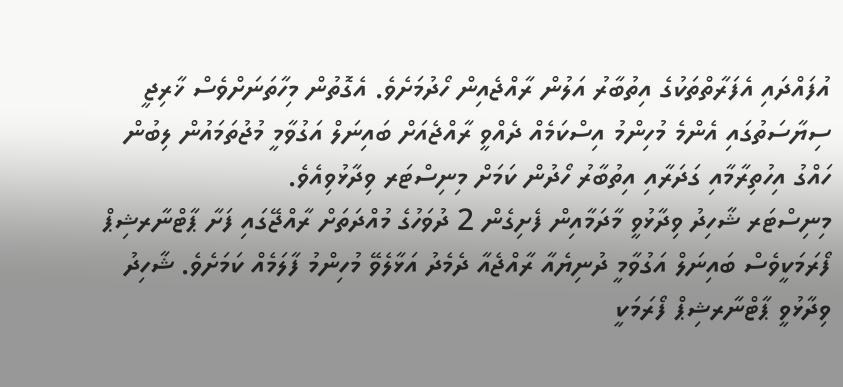އުފައްދައި އެފަރާތްތަކުގެ އިތުބާރު އަލުން ރާއްޖެއިން ހޯދުމަށެވެ. އެގޮތުން މިހާތަނަށްވެސް ޚާރިޖީ ސިޔާސަތުގައި އެންމެ މުހިންމު އިސްކަމެއް ދެއްވީ ރާއްޖެއަށް ބައިނަލް އަގުވާމީ މުޖުތަމައުން ލިބުން ހައްގު އިހުތިރާމާއި ގަދަރާއި އިތުބާރު ހޯދުން ކަމަށް މިނިސްޓަރ ވިދާޅުވިއެވެ.
މިނިސްޓަރ ޝާހިދު ވިދާޅުވީ މާދަމާއިން ފެށިގެން 2 ދުވަހުގެ މުއްދަތަށް ރާއްޖޭގައި ފަށާ ޕާޓްނާރޝިޕް ފޯރަމަކީވެސް ބައިނަލް އަގުވާމީ ދުނިޔެއާ ރާއްޖެއާ ދެމެދު އަޅާލެވޭ މުހިންމު ފާލަމެއް ކަމަށެވެ. ޝާހިދު ވިދާޅުވީ ޕާޓްނާރޝިޕް ފޯރަމަކީ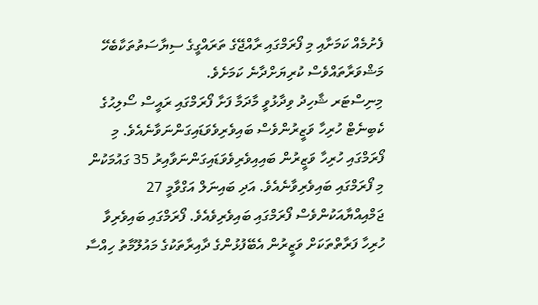ފެށުމެއް ކަމަށާއި މި ފޯރަމްގައި ރާއްޖޭގެ ތަރައްގީގެ ސިޔާސަތުތަކާބެހޭ މަޝްވަރާތައްވެސް ކުރިޔަށްދާނެ ކަމަށެވެ.
މިނިސްޓަރ ޝާހިދު ވިދާޅުވީ މާދަމާ ފަށާ ފޯރަމްގައި ރައީސް ސޯލިޙުގެ ކެބިނެޓް ހުރިހާ ވަޒީރުންވެސް ބައިވެރިވެވަޑައިގަންނަވާނެއެވެ. މި ފޯރަމްގައި ހުރިހާ ވަޒީރުން ބައިއިވެރިވެވަޑައިގަންނަވާއިރު 35 ގައުމަކުން މި ފޯރަމްގައި ބައިވެރިވާނެއެވެ. އަދި ބައިނަލް އަގްވާމީ 27 ޖަމްއިއްޔާއަކުންވެސް ފޯރަމްގައި ބައިވެރިވެއެވެ. ފޯރަމްގައި ބައިވެރިވާ ހުރިހާ ފަރާތްތަކަށް ވަޒީރުން އެބޭފުޅުންގެ ދާއިރާތަކުގެ މައުލޫމާތު ހިއްސާ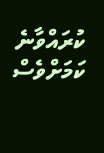ކުރައްވާނެ ކަމަށްވެސް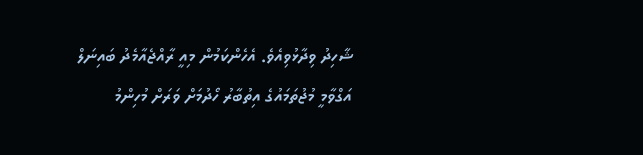ޝާހިދު ވިދާޅުވިއެވެ. އެހެންކަމުން މިއީ ރާއްޖެއާމެދު ބައިނަލް އަގްވާމީ މުޖުތަމައުގެ އިތުބާރު ހޯދުމަށް ވަރަށް މުހިންމު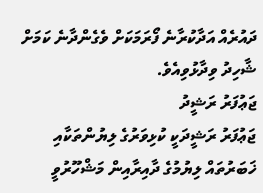ދައުރެއް އަދާކުރާނެ ފޯރަމަކަށް ވެގެންދާނެ ކަމަށް ޝާހިދު ވިދާޅުވިއެވެ.
ޖަޢުފަރު ރަޝީދު
ޖަޢުފަރު ރަޝީދަކީ ކުޅިވަރުގެ ލިޔުންތަކާއި ޚަބަރުތައް ލިޔުމުގެ ދާއިރާއިން މަޝްހޫރުވީ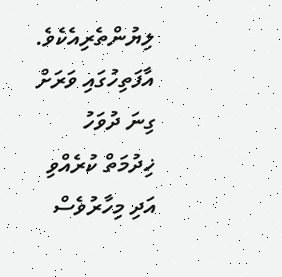ލިޔުންތެރިއެކެވެ. އާފަތިހުގައި ވަރަށް ގިނަ ދުވަހު ޚިދުމަތް ކުރެއްވި އަދި މިހާރުވެސް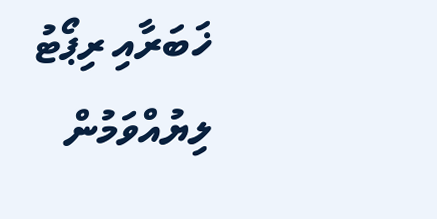ޚަބަރާއި ރިޕޯޓު ލިޔުއްވަމުން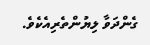ގެންދަވާ ލިޔުންތެރިއެކެވެ.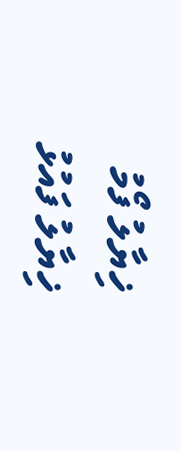ޚިޔާލު ފޯމު
ޚިޔާލު ފައުޅު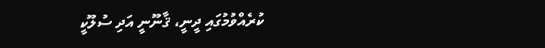ކުރެއްވުމުގައި ދީނީ، ޤާނޫނީ އަދި ސުލޫކީ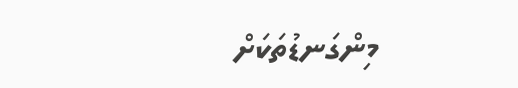މިންގަނޑުތަކަށް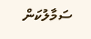ސަމާލުކަން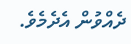ދެއްވުން އެދެމެވެ.